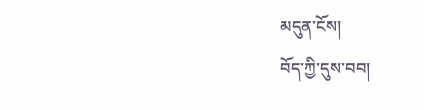མདུན་ངོས།
བོད་ཀྱི་དུས་བབ།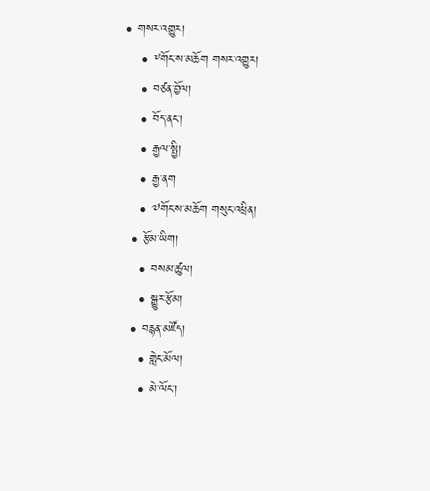• གསར་འགྱུར།
    • ༸གོང་ས་མཆོག གསར་འགྱུར།
    • བཙན་བྱོལ།
    • བོད་ནང་།
    • རྒྱལ་སྤྱི།
    • རྒྱ་ནག
    • ༧གོང་ས་མཆོག གསུང་འཕྲིན།
  • རྩོམ་ཡིག།
    • བསམ་ཚུལ།
    • སྒྱུར་རྩོམ།
  • བརྙན་མཛོད།
    • གླེང་མོལ།
    • མེ་ལོང་།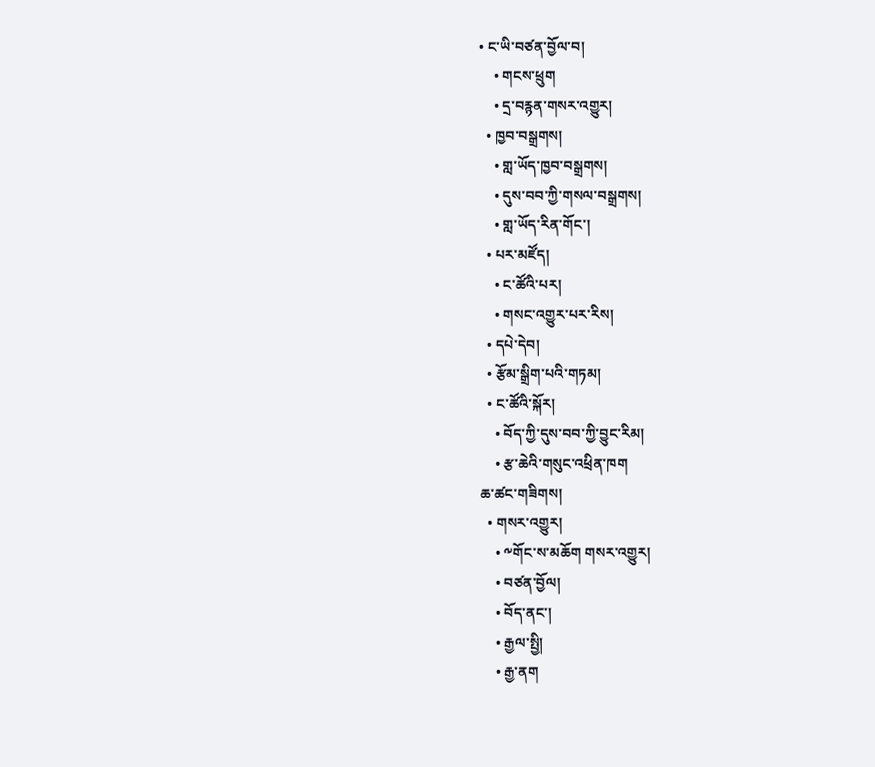• ང་ཡི་བཙན་བྱོལ་བ།
    • གངས་ཕྲུག
    • དྲ་བརྙན་གསར་འགྱུར།
  • ཁྱབ་བསྒྲགས།
    • གླ་ཡོད་ཁྱབ་བསྒྲགས།
    • དུས་བབ་ཀྱི་གསལ་བསྒྲགས།
    • གླ་ཡོད་རིན་གོང་།
  • པར་མཛོད།
    • ང་ཚོའི་པར།
    • གསང་འགྱུར་པར་རིས།
  • དཔེ་དེབ།
  • རྩོམ་སྒྲིག་པའི་གཏམ།
  • ང་ཚོའི་སྐོར།
    • བོད་ཀྱི་དུས་བབ་ཀྱི་བྱུང་རིམ།
    • རྩ་ཆེའི་གསུང་འཕྲིན་ཁག
ཆ་ཚང་གཟིགས།
  • གསར་འགྱུར།
    • ༸གོང་ས་མཆོག གསར་འགྱུར།
    • བཙན་བྱོལ།
    • བོད་ནང་།
    • རྒྱལ་སྤྱི།
    • རྒྱ་ནག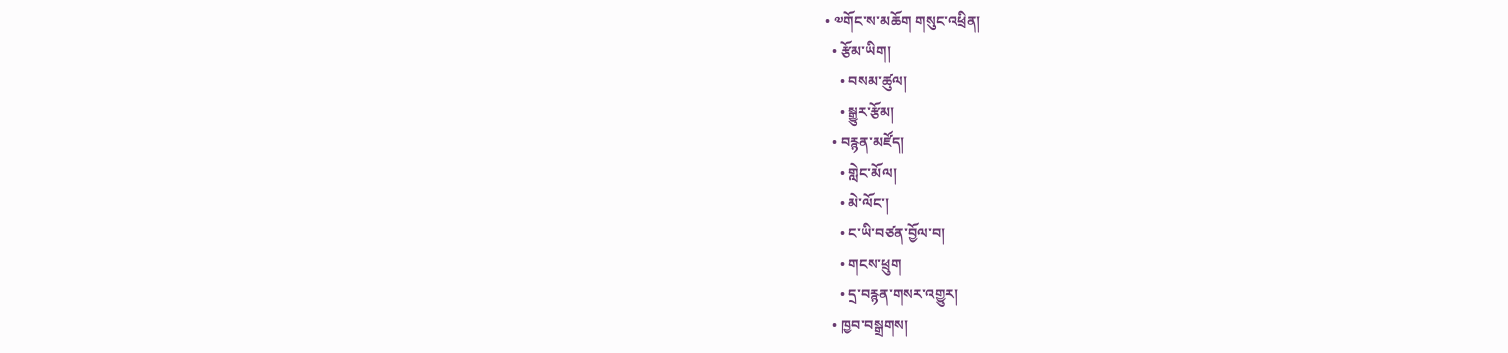• ༧གོང་ས་མཆོག གསུང་འཕྲིན།
  • རྩོམ་ཡིག།
    • བསམ་ཚུལ།
    • སྒྱུར་རྩོམ།
  • བརྙན་མཛོད།
    • གླེང་མོལ།
    • མེ་ལོང་།
    • ང་ཡི་བཙན་བྱོལ་བ།
    • གངས་ཕྲུག
    • དྲ་བརྙན་གསར་འགྱུར།
  • ཁྱབ་བསྒྲགས།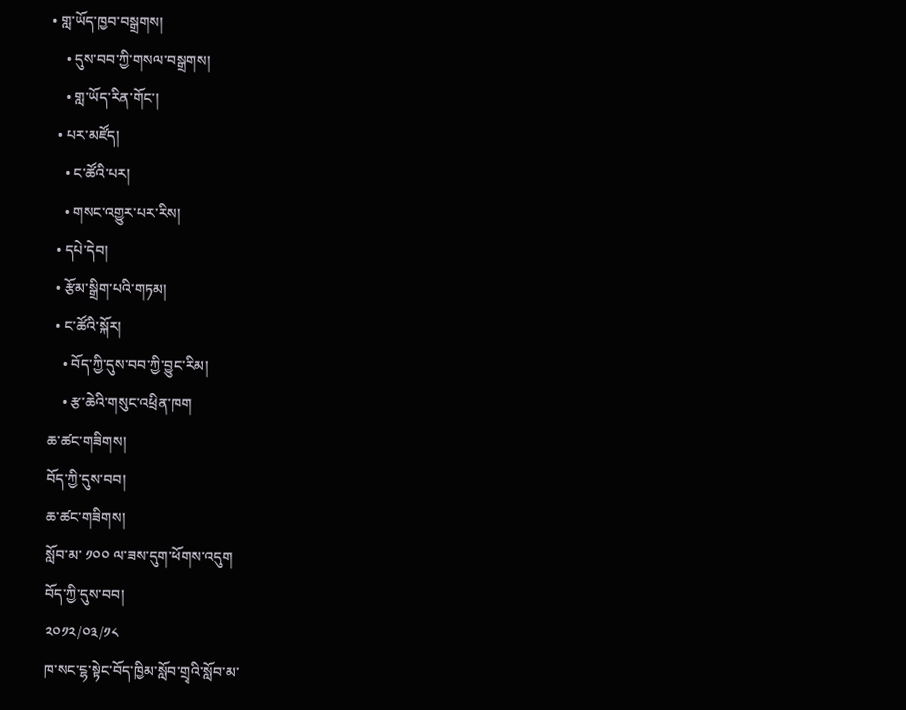• གླ་ཡོད་ཁྱབ་བསྒྲགས།
    • དུས་བབ་ཀྱི་གསལ་བསྒྲགས།
    • གླ་ཡོད་རིན་གོང་།
  • པར་མཛོད།
    • ང་ཚོའི་པར།
    • གསང་འགྱུར་པར་རིས།
  • དཔེ་དེབ།
  • རྩོམ་སྒྲིག་པའི་གཏམ།
  • ང་ཚོའི་སྐོར།
    • བོད་ཀྱི་དུས་བབ་ཀྱི་བྱུང་རིམ།
    • རྩ་ཆེའི་གསུང་འཕྲིན་ཁག
ཆ་ཚང་གཟིགས།
བོད་ཀྱི་དུས་བབ།
ཆ་ཚང་གཟིགས།
སློབ་མ་ ༡༠༠ ལ་ཟས་དུག་ཕོགས་འདུག
བོད་ཀྱི་དུས་བབ།
༢༠༡༢/༠༣/༡༨
ཁ་སང་ངྷ་སྟེང་བོད་ཁྱིམ་སློབ་གྲྭའི་སློབ་མ་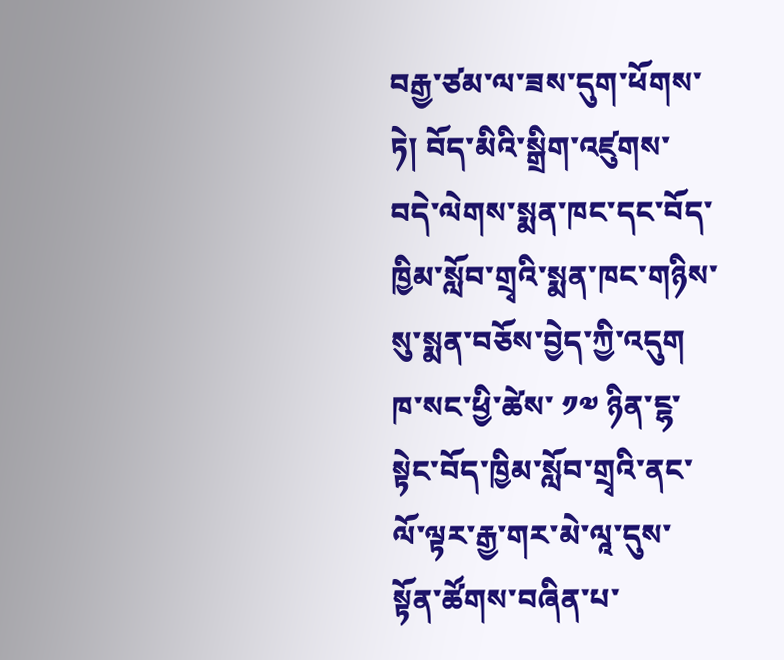བརྒྱ་ཙམ་ལ་ཟས་དུག་ཕོགས་ཏེ། བོད་མིའི་སྒྲིག་འཛུགས་བདེ་ལེགས་སྨན་ཁང་དང་བོད་ཁྱིམ་སློབ་གྲྭའི་སྨན་ཁང་གཉིས་སུ་སྨན་བཅོས་བྱེད་ཀྱི་འདུག
ཁ་སང་ཕྱི་ཚེས་ ༡༧ ཉིན་ངྷ་སྟེང་བོད་ཁྱིམ་སློབ་གྲྭའི་ནང་ལོ་ལྟར་རྒྱ་གར་མེ་ལཱ་དུས་སྟོན་ཚོགས་བཞིན་པ་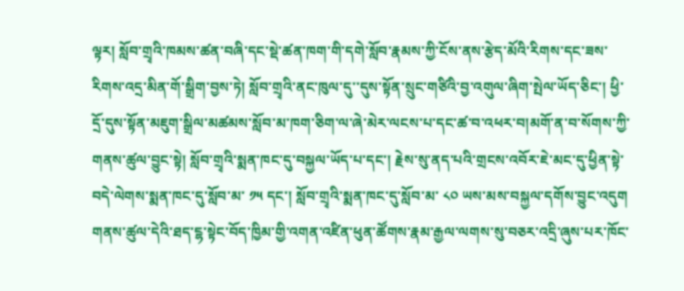ལྟར། སློབ་གྲྭའི་ཁམས་ཚན་བཞི་དང་སྡེ་ཚན་ཁག་གི་དགེ་སློབ་རྣམས་ཀྱི་ངོས་ནས་རྩེད་མོའི་རིགས་དང་ཟས་རིགས་འདྲ་མིན་གོ་སྒྲིག་བྱས་ཏེ། སློབ་གྲྭའི་ནང་ཁུལ་དུ་་དུས་སྟོན་སྲུང་གཙིའི་བྱ་འགུལ་ཞིག་སྤེལ་ཡོད་ཅིང་། ཕྱི་དྲོ་དུས་སྟོན་མཇུག་སྒྲིལ་མཚམས་སློབ་མ་ཁག་ཅིག་ལ་ཞེ་མེར་ལངས་པ་དང་ཚ་བ་འཕར་བ།མགོ་ན་བ་སོགས་ཀྱི་གནས་ཚུལ་བྱུང་སྟེ། སློབ་གྲྭའི་སྨན་ཁང་དུ་བསྐྱལ་ཡོད་པ་དང་། རྗེས་སུ་ནད་པའི་གྲངས་འབོར་ཇེ་མང་དུ་ཕྱིན་སྟེ་བདེ་ལེགས་སྨན་ཁང་དུ་སློབ་མ་ ༡༥ དང་། སློབ་གྲྭའི་སྨན་ཁང་དུ་སློབ་མ་ ༨༠ ཡས་མས་བསྐྱལ་དགོས་བྱུང་འདུག
གནས་ཚུལ་དེའི་ཐད་ངྷ་སྟེང་བོད་ཁྱིམ་གྱི་འགན་འཛིན་ཕུན་ཚོགས་རྣམ་རྒྱལ་ལགས་སུ་བཅར་འདྲི་ཞུས་པར་ཁོང་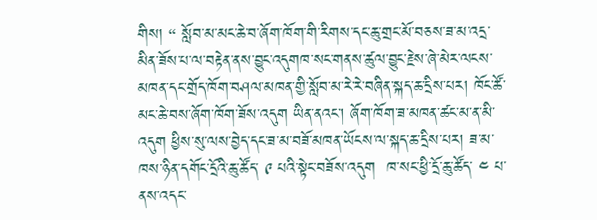གིས། “ སློབ་མ་མང་ཆེ་བ་ཞོག་ཁོག་གི་རིགས་དང་ཆུ་གྲང་མོ་བཅས་ཟ་མ་འདྲ་མིན་ཟོས་པ་ལ་བརྟེན་ནས་བྱུང་འདུགཁ་སང་གནས་ཚུལ་བྱུང་རྗེས་ཞེ་མེར་ལངས་མཁན་དང་གྲོད་ཁོག་བཤལ་མཁན་གྱི་སློབ་མ་རེ་རེ་བཞིན་སྐད་ཆ་དྲིས་པར། ཁོང་ཚོ་མང་ཆེ་བས་ཞོག་ཁོག་ཟོས་འདུག ཡིན་ནའང་། ཞོག་ཁོག་ཟ་མཁན་ཚང་མ་ན་མི་འདུག ཕྱིས་སུ་ལས་བྱེད་དང་ཟ་མ་བཟོ་མཁན་ཡོངས་ལ་སྐད་ཆ་དྲིས་པར། ཟ་མ་ཁས་ཉིན་དགོང་དྲོའི་ཆུ་ཚོད་ ༩ པའི་སྟེང་བཟོས་འདུག  ཁ་སང་ཕྱི་དྲོ་ཆུ་ཚོད་ ༤ པ་ནས་འདང་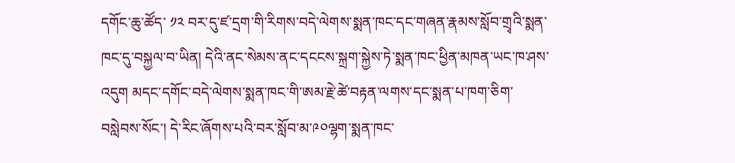དགོང་ཆུ་ཚོད་ ༡༢ བར་དུ་ཛ་དྲག་གི་རིགས་བདེ་ལེགས་སྨན་ཁང་དང་གཞན་རྣམས་སློབ་གྲྭའི་སྨན་ཁང་དུ་བསྐྱལ་བ་ཡིན། དེའི་ནང་སེམས་ནང་དངངས་སྐྲག་སྐྱེས་ཏེ་སྨན་ཁང་ཕྱིན་མཁན་ཡང་ཁ་ཤས་འདུག མདང་དགོང་བདེ་ལེགས་སྨན་ཁང་གི་ཨམ་རྗེ་ཚེ་བརྟན་ལགས་དང་སྨན་པ་ཁག་ཅིག་བསླེབས་སོང་། དེ་རིང་ཞོགས་པའི་བར་སློབ་མ་༩༠ལྷག་སྨན་ཁང་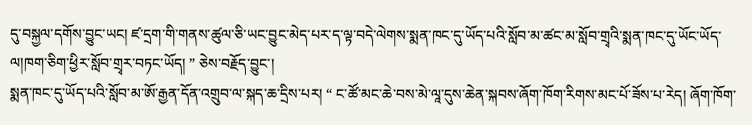དུ་བསྐྱལ་དགོས་བྱུང་ཡང། ཛ་དྲག་གི་གནས་ཚུལ་ཅི་ཡང་བྱུང་མེད་པར་ད་ལྟ་བདེ་ལེགས་སྨན་ཁང་དུ་ཡོད་པའི་སློབ་མ་ཚང་མ་སློབ་གྲྭའི་སྨན་ཁང་དུ་ཡོང་ཡོད་ལ།ཁག་ཅིག་ཕྱིར་སློབ་གྲྭར་བཏང་ཡོད། ” ཅེས་བརྗོད་བྱུང་།
སྨན་ཁང་དུ་ཡོད་པའི་སློབ་མ་ཨོ་རྒྱན་དོན་འགྲུབ་ལ་སྐད་ཆ་དྲིས་པར། “ ང་ཚོ་མང་ཆེ་བས་མེ་ལཱ་དུས་ཆེན་སྐབས་ཞོག་ཁོག་རིགས་མང་པོ་ཟོས་པ་རེད། ཞོག་ཁོག་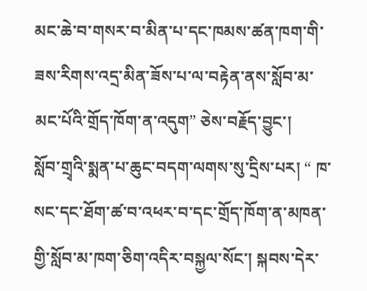མང་ཆེ་བ་གསར་བ་མིན་པ་དང་ཁམས་ཚན་ཁག་གི་ཟས་རིགས་འདྲ་མིན་ཟོས་པ་ལ་བརྟེན་ནས་སློབ་མ་མང་པོའི་གྲོད་ཁོག་ན་འདུག” ཅེས་བརྗོད་བྱུང་།
སློབ་གྲྭའི་སྨན་པ་ཆུང་བདག་ལགས་སུ་དྲིས་པར། “ ཁ་སང་དང་ཐོག་ཚ་བ་འཕར་བ་དང་གྲོད་ཁོག་ན་མཁན་གྱི་སློབ་མ་ཁག་ཅིག་འདིར་བསྐྱལ་སོང་། སྐབས་དེར་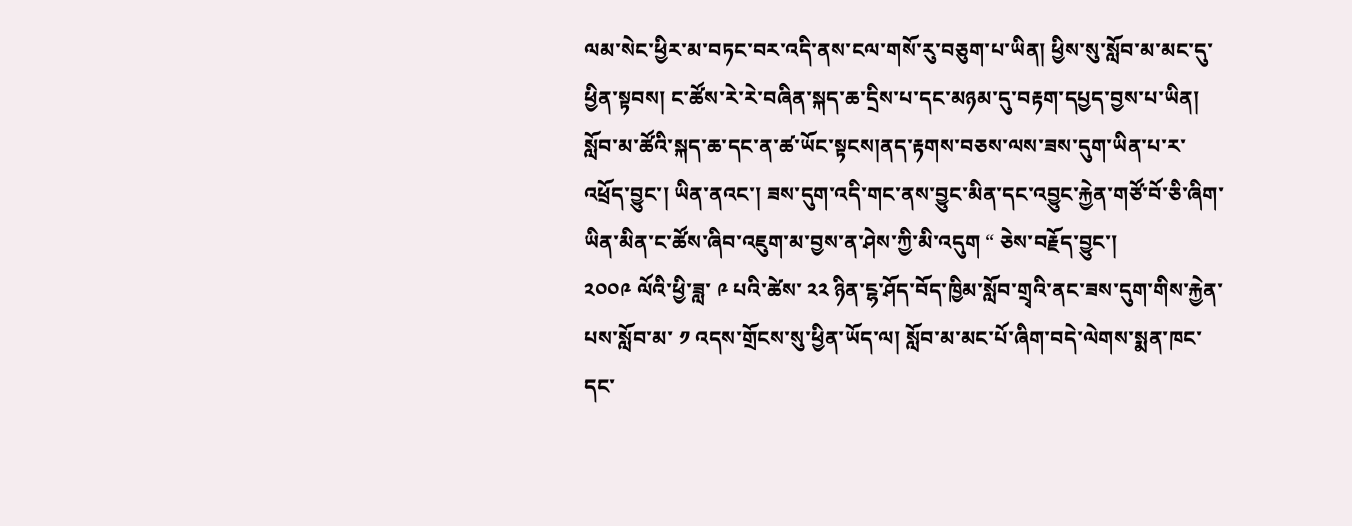ལམ་སེང་ཕྱིར་མ་བཏང་བར་འདི་ནས་ངལ་གསོ་རུ་བཅུག་པ་ཡིན། ཕྱིས་སུ་སློབ་མ་མང་དུ་ཕྱིན་སྟབས། ང་ཚོས་རེ་རེ་བཞིན་སྐད་ཆ་དྲིས་པ་དང་མཉམ་དུ་བརྟག་དཔྱད་བྱས་པ་ཡིན། སློབ་མ་ཚོའི་སྐད་ཆ་དང་ན་ཚ་ཡོང་སྟངས།ནད་རྟགས་བཅས་ལས་ཟས་དུག་ཡིན་པ་ར་འཕྲོད་བྱུང་། ཡིན་ནའང་། ཟས་དུག་འདི་གང་ནས་བྱུང་མིན་དང་འབྱུང་རྐྱེན་གཙོ་བོ་ཅི་ཞིག་ཡིན་མིན་ང་ཚོས་ཞིབ་འཇུག་མ་བྱས་ན་ཤེས་ཀྱི་མི་འདུག “ ཅེས་བརྗོད་བྱུང་།
༢༠༠༩ ལོའི་ཕྱི་ཟླ་ ༩ པའི་ཚེས་ ༢༢ ཉིན་ངྷ་ཤོད་བོད་ཁྱིམ་སློབ་གྲྭའི་ནང་ཟས་དུག་གིས་རྐྱེན་པས་སློབ་མ་ ༡ འདས་གྲོངས་སུ་ཕྱིན་ཡོད་ལ། སློབ་མ་མང་པོ་ཞིག་བདེ་ལེགས་སྨན་ཁང་དང་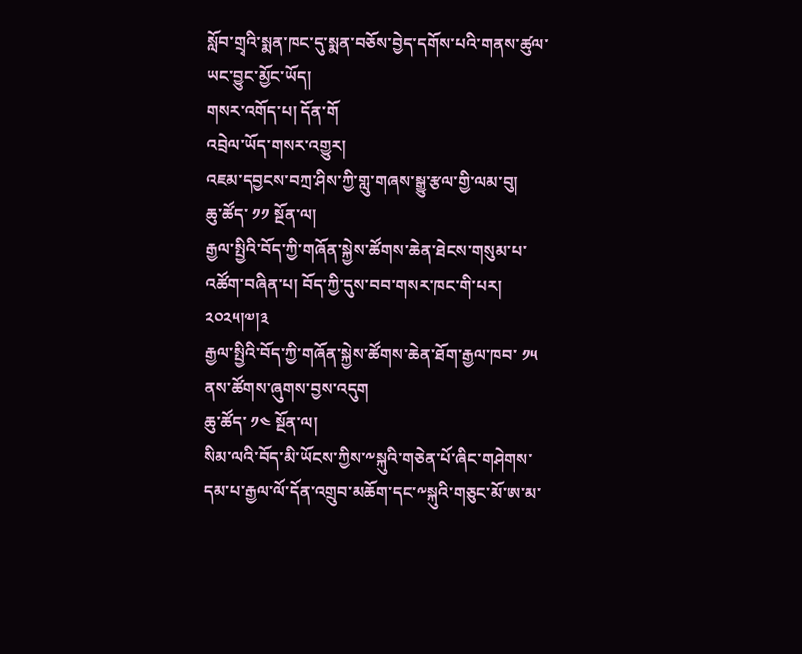སློབ་གྲྭའི་སྨན་ཁང་དུ་སྨན་བཅོས་བྱེད་དགོས་པའི་གནས་ཚུལ་ཡང་བྱུང་མྱོང་ཡོད།
གསར་འགོད་པ། དོན་གོ
འབྲེལ་ཡོད་གསར་འགྱུར།
འཇམ་དབྱངས་བཀྲ་ཤིས་ཀྱི་གླུ་གཞས་སྒྱུ་རྩལ་གྱི་ལམ་བུ།
ཆུ་ཚོད་ ༡༡ སྔོན་ལ།
རྒྱལ་སྤྱིའི་བོད་ཀྱི་གཞོན་སྐྱེས་ཚོགས་ཆེན་ཐེངས་གསུམ་པ་འཚོག་བཞིན་པ། བོད་ཀྱི་དུས་བབ་གསར་ཁང་གི་པར། ༢༠༢༥།༧།༣
རྒྱལ་སྤྱིའི་བོད་ཀྱི་གཞོན་སྐྱེས་ཚོགས་ཆེན་ཐོག་རྒྱལ་ཁབ་ ༡༥ ནས་ཚོགས་ཞུགས་བྱས་འདུག
ཆུ་ཚོད་ ༡༤ སྔོན་ལ།
སིམ་ལའི་བོད་མི་ཡོངས་ཀྱིས་༸སྐུའི་གཅེན་པོ་ཞིང་གཤེགས་དམ་པ་རྒྱལ་ལོ་དོན་འགྲུབ་མཆོག་དང་༸སྐུའི་གཅུང་མོ་ཨ་མ་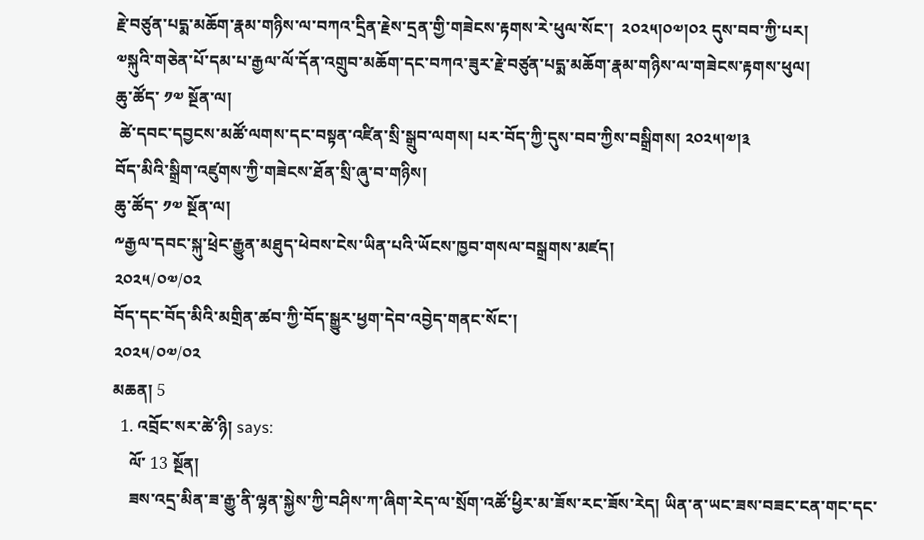རྗེ་བཙུན་པདྨ་མཆོག་རྣམ་གཉིས་ལ་བཀའ་དྲིན་རྗེས་དྲན་གྱི་གཟེངས་རྟགས་རེ་ཕུལ་སོང་།  ༢༠༢༥།༠༧།༠༢ དུས་བབ་ཀྱི་པར།
༧སྐུའི་གཅེན་པོ་དམ་པ་རྒྱལ་ལོ་དོན་འགྲུབ་མཆོག་དང་བཀའ་ཟུར་རྗེ་བཙུན་པདྨ་མཆོག་རྣམ་གཉིས་ལ་གཟེངས་རྟགས་ཕུལ།
ཆུ་ཚོད་ ༡༧ སྔོན་ལ།
 ཚེ་དབང་དབྱངས་མཚོ་ལགས་དང་བསྟན་འཛིན་སྲི་སྒྲུབ་ལགས། པར་བོད་ཀྱི་དུས་བབ་ཀྱིས་བསྒྲིགས། ༢༠༢༥།༧།༣
བོད་མིའི་སྒྲིག་འཛུགས་ཀྱི་གཟེངས་ཐོན་སྲི་ཞུ་བ་གཉིས།
ཆུ་ཚོད་ ༡༧ སྔོན་ལ།
༸རྒྱལ་དབང་སྐུ་ཕྲེང་རྒྱུན་མཐུད་ཕེབས་ངེས་ཡིན་པའི་ཡོངས་ཁྱབ་གསལ་བསྒྲགས་མཛད།
༢༠༢༥/༠༧/༠༢
བོད་དང་བོད་མིའི་མགྲིན་ཚབ་ཀྱི་བོད་སྒྱུར་ཕྱག་དེབ་འབྱེད་གནང་སོང་།
༢༠༢༥/༠༧/༠༢
མཆན། 5
  1. འབྲོང་སར་ཚེ་ཉི། says:
    ལོ་ 13 སྔོན།
    ཟས་འདྲ་མིན་ཟ་རྒྱུ་ནི་ལྷན་སྐྱེས་ཀྱི་བཤིས་ཀ་ཞིག་རེད་ལ་སྲོག་འཚོ་ཕྱིར་མ་ཟོས་རང་ཟོས་རེད། ཡིན་ན་ཡང་ཟས་བཟང་ངན་གང་དང་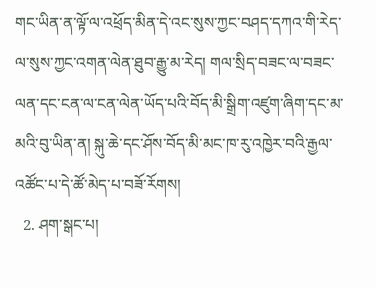གང་ཡིན་ན་ལྟོ་ལ་འཕྲོད་མིན་དེ་འང་སུས་ཀྱང་བཤད་དཀའ་གི་རེད་ལ་སུས་ཀྱང་འགན་ལེན་ཐུབ་རྒྱུ་མ་རེད། གལ་སྲིད་བཟང་ལ་བཟང་ལན་དང་ངན་ལ་ངན་ལེན་ཡོད་པའི་བོད་མི་སྒྲིག་འཛུག་ཞིག་དང་མ་མའི་བུ་ཡིན་ན། སྐུ་ཆེ་དང་ཤོས་བོད་མི་མང་ཁ་རུ་འཁྱེར་བའི་རྒྱལ་འཚོང་པ་དེ་ཚོ་མེད་པ་བཟོ་རོགས།
  2. ཤག་སྒང་པ།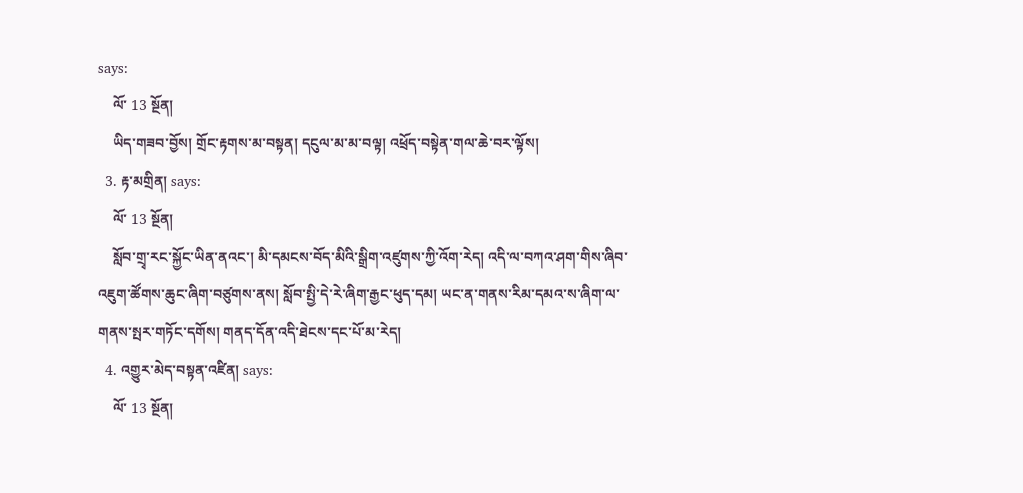says:
    ལོ་ 13 སྔོན།
    ཡིད་གཟབ་བྱོས། གྲོང་རྟགས་མ་བསྟན། དངུལ་མ་མ་བལྟ། འཕྲོད་བསྟེན་གལ་ཆེ་བར་ལྟོས།
  3. རྟ་མགྲིན། says:
    ལོ་ 13 སྔོན།
    སློབ་གྲྭ་རང་སྐྱོང་ཡིན་ནའང་། མི་དམངས་བོད་མིའི་སྒྲིག་འཛུགས་ཀྱི་འོག་རེད། འདི་ལ་བཀའ་ཤག་གིས་ཞིབ་འཇུག་ཚོགས་ཆུང་ཞིག་བཙུགས་ནས། སློབ་སྤྱི་དེ་རེ་ཞིག་རྒྱང་ཕུད་དམ། ཡང་ན་གནས་རིམ་དམའ་ས་ཞིག་ལ་གནས་སྤར་གཏོང་དགོས། གནད་དོན་འདི་ཐེངས་དང་པོ་མ་རེད།
  4. འགྱུར་མེད་བསྟན་འཛིན། says:
    ལོ་ 13 སྔོན།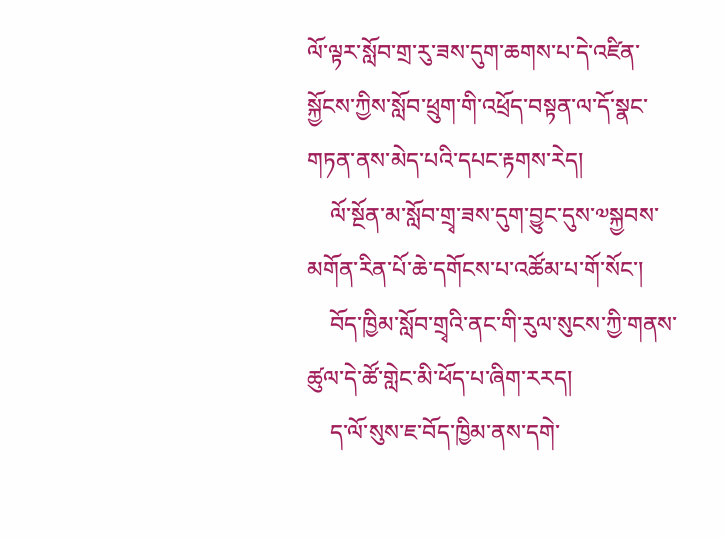ལོ་ལྟར་སློབ་གྲ་རུ་ཟས་དུག་ཆགས་པ་དེ་འཛིན་སྐྱོངས་ཀྱིས་སློབ་ཕྲུག་གི་འཕྲོད་བསྟན་ལ་དོ་སྣང་གཏན་ནས་མེད་པའི་དཔང་རྟགས་རེད།
    ལོ་སྔོན་མ་སློབ་གྲྭ་ཟས་དུག་བྱུང་དུས་༧སྐྱབས་མགོན་རིན་པོ་ཆེ་དགོངས་པ་འཚོམ་པ་གོ་སོང་།
    བོད་ཁྱིམ་སློབ་གྲྭའི་ནང་གི་རུལ་སུངས་ཀྱི་གནས་ཚུལ་དེ་ཚོ་གླེང་མི་ཕོད་པ་ཞིག་རརད།
    ད་ལོ་སུས་ཇ་བོད་ཁྱིམ་ནས་དགེ་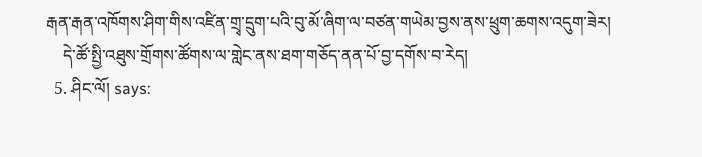རྒན་རྒན་འཁོགས་ཤིག་གིས་འཛིན་གྲྭ་དྲུག་པའི་བུ་མོ་ཞིག་ལ་བཙན་གཡེམ་བྱས་ནས་ཕྲུག་ཆགས་འདུག་ཟེར།
    དེ་ཚོ་སྤྱི་འཐུས་གྲོགས་ཚོགས་ལ་གླེང་ནས་ཐག་གཅོད་ནན་པོ་བྱ་དགོས་བ་རེད།
  5. ཤིང་ལོ། says: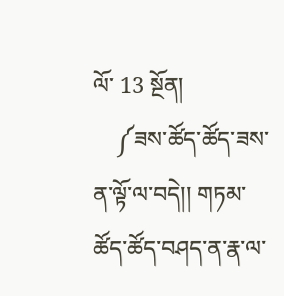ལོ་ 13 སྔོན།
    ༼ཟས་ཚོད་ཚོད་ཟས་ན་ལྟོ་ལ་བདེ།། གཏམ་ཚོད་ཚོད་བཤད་ན་རྣ་ལ་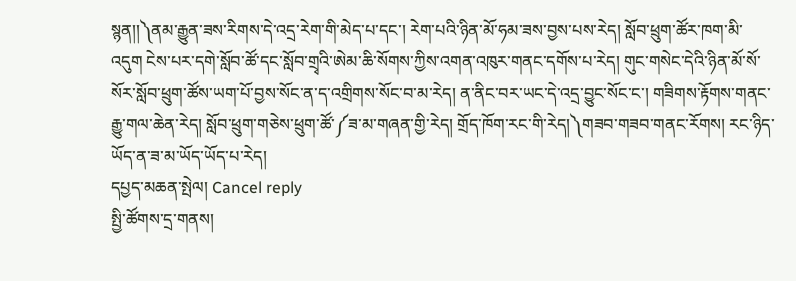སྙན།།༽ནམ་རྒྱུན་ཟས་རིགས་དེ་འདྲ་རེག་གི་མེད་པ་དང་། རེག་པའི་ཉིན་མོ་ཧམ་ཟས་བྱས་པས་རེད། སློབ་ཕྲུག་ཚོར་ཁག་མི་འདུག ངེས་པར་དགེ་སློབ་ཚོ་དང་སློབ་གྲྭའི་ཨེམ་ཆི་སོགས་ཀྱིས་འགན་འཁུར་གནང་དགོས་པ་རེད། གུང་གསེང་དེའི་ཉིན་མོ་སོ་སོར་སློབ་ཕྲུག་ཚོས་ཡག་པོ་བྱས་སོང་ན་ད་འགྲིགས་སོང་བ་མ་རེད། ན་ནིང་བར་ཡང་དེ་འདྲ་བྱུང་སོང་ང་། གཟིགས་རྟོགས་གནང་རྒྱུ་གལ་ཆེན་རེད། སློབ་ཕྲུག་གཅེས་ཕྲུག་ཚོ་༼ཟ་མ་གཞན་གྱི་རེད། གྲོད་ཁོག་རང་གི་རེད།༽གཟབ་གཟབ་གནང་རོགས། རང་ཉིད་ཡོད་ན་ཟ་མ་ཡོད་ཡོད་པ་རེད།
དཔྱད་མཆན་སྤེལ། Cancel reply
སྤྱི་ཚོགས་དྲ་གནས།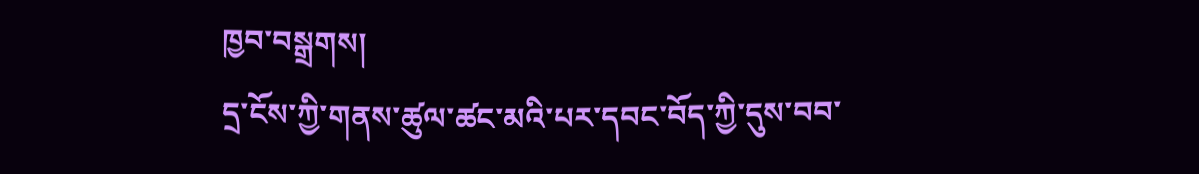ཁྱབ་བསྒྲགས།
དྲ་ངོས་ཀྱི་གནས་ཚུལ་ཚང་མའི་པར་དབང་བོད་ཀྱི་དུས་བབ་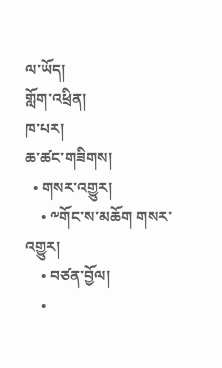ལ་ཡོད།
གློག་འཕྲིན།
ཁ་པར།
ཆ་ཚང་གཟིགས།
  • གསར་འགྱུར།
    • ༸གོང་ས་མཆོག གསར་འགྱུར།
    • བཙན་བྱོལ།
    •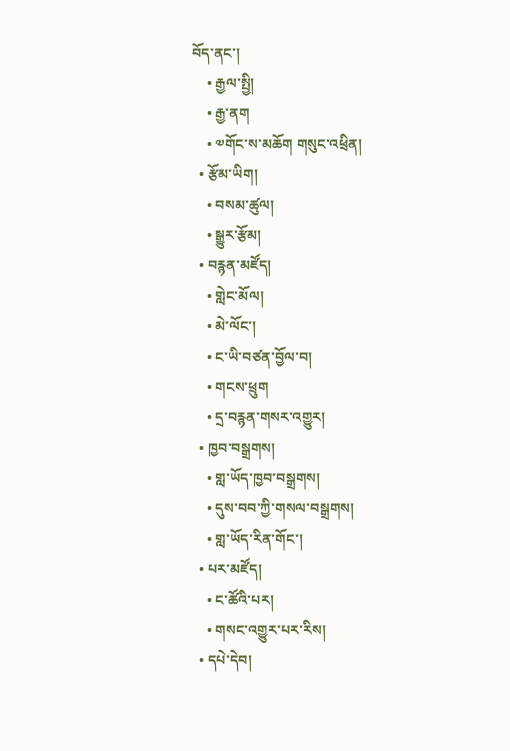བོད་ནང་།
    • རྒྱལ་སྤྱི།
    • རྒྱ་ནག
    • ༧གོང་ས་མཆོག གསུང་འཕྲིན།
  • རྩོམ་ཡིག།
    • བསམ་ཚུལ།
    • སྒྱུར་རྩོམ།
  • བརྙན་མཛོད།
    • གླེང་མོལ།
    • མེ་ལོང་།
    • ང་ཡི་བཙན་བྱོལ་བ།
    • གངས་ཕྲུག
    • དྲ་བརྙན་གསར་འགྱུར།
  • ཁྱབ་བསྒྲགས།
    • གླ་ཡོད་ཁྱབ་བསྒྲགས།
    • དུས་བབ་ཀྱི་གསལ་བསྒྲགས།
    • གླ་ཡོད་རིན་གོང་།
  • པར་མཛོད།
    • ང་ཚོའི་པར།
    • གསང་འགྱུར་པར་རིས།
  • དཔེ་དེབ།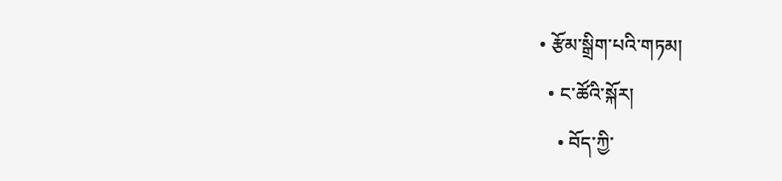• རྩོམ་སྒྲིག་པའི་གཏམ།
  • ང་ཚོའི་སྐོར།
    • བོད་ཀྱི་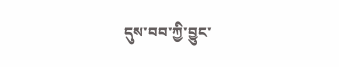དུས་བབ་ཀྱི་བྱུང་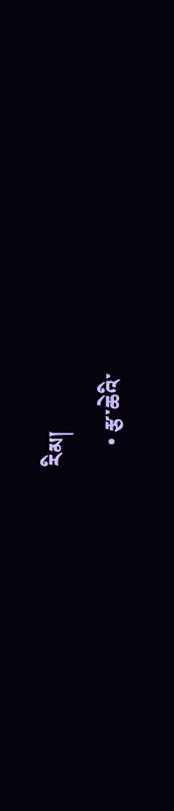རིམ།
    • རྩ་ཆེའི་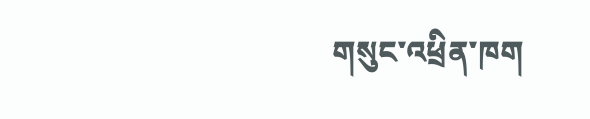གསུང་འཕྲིན་ཁག